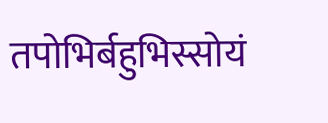तपोभिर्बहुभिस्सोयं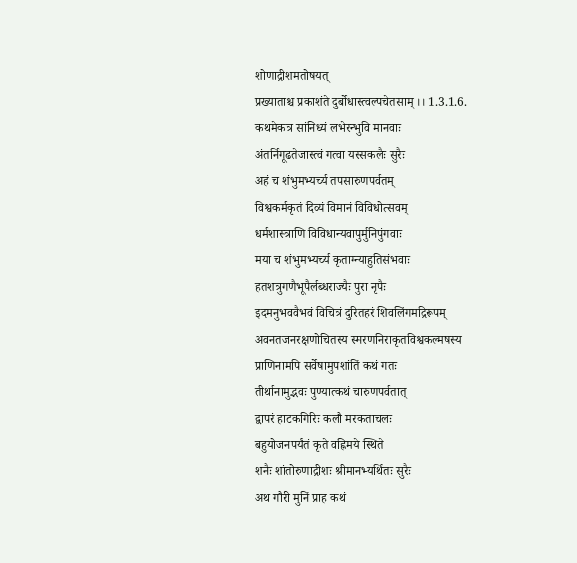शोणाद्रीशमतोषयत्
प्रख्याताश्च प्रकाशंते दुर्बोधास्त्वल्पचेतसाम् ।। 1.3.1.6.
कथमेकत्र सांनिध्यं लभेरन्भुवि मानवाः
अंतर्निगूढतेजास्त्वं गत्वा यस्सकलैः सुरैः
अहं च शंभुमभ्यर्च्य तपसारुणपर्वतम्
विश्वकर्मकृतं दिव्यं विमानं विविधोत्सवम्
धर्मशास्त्राणि विविधान्यवापुर्मुनिपुंगवाः
मया च शंभुमभ्यर्च्य कृताग्न्याहुतिसंभवाः
हतशत्रुगणैभूपैर्लब्धराज्यैः पुरा नृपैः
इदमनुभववैभवं विचित्रं दुरितहरं शिवलिंगमद्रिरूपम्
अवनतजनरक्षणोचितस्य स्मरणनिराकृतविश्वकल्मषस्य
प्राणिनामपि सर्वेषामुपशांतिं कथं गतः
तीर्थानामुद्भवः पुण्यात्कथं चारुणपर्वतात्
द्वापरं हाटकगिरिः कलौ मरकताचलः
बहुयोजनपर्यंतं कृते वह्निमये स्थिते
शनैः शांतोरुणाद्रीशः श्रीमानभ्यर्थितः सुरैः
अथ गौरी मुनिं प्राह कथं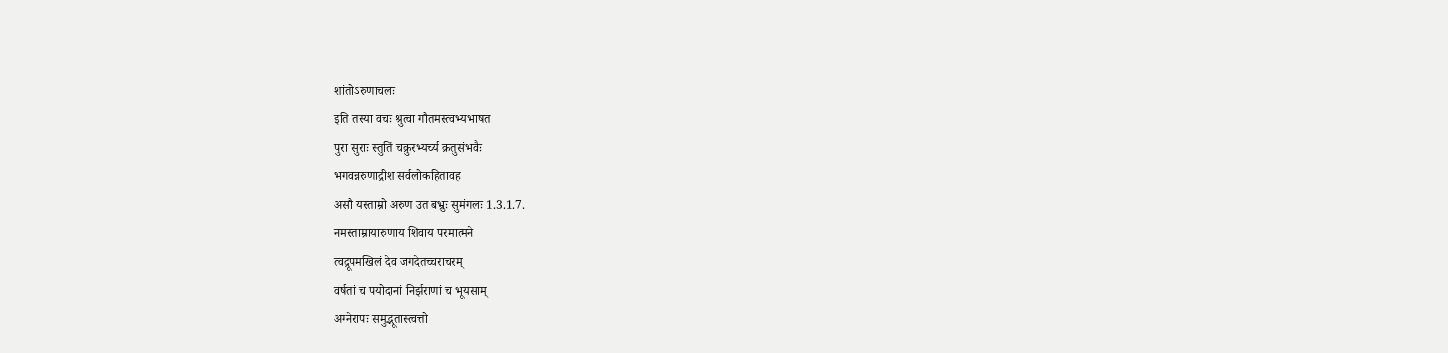शांतोऽरुणाचलः
इति तस्या वचः श्रुत्वा गौतमस्त्वभ्यभाषत
पुरा सुराः स्तुतिं चक्रुरभ्यर्च्य क्रतुसंभवैः
भगवन्नरुणाद्रीश सर्वलोकहितावह
असौ यस्ताम्रो अरुण उत बभ्रुः सुमंगलः 1.3.1.7.
नमस्ताम्रायारुणाय शिवाय परमात्मने
त्वद्रूपमखिलं देव जगदेतच्चराचरम्
वर्षतां च पयोदानां निर्झराणां च भूयसाम्
अग्नेरापः समुद्भूतास्त्वत्तो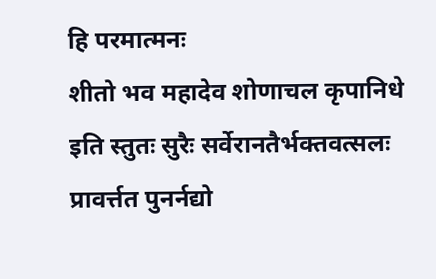हि परमात्मनः
शीतो भव महादेव शोणाचल कृपानिधे
इति स्तुतः सुरैः सर्वेरानतैर्भक्तवत्सलः
प्रावर्त्तत पुनर्नद्यो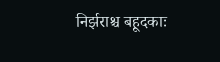निर्झराश्च बहूदकाः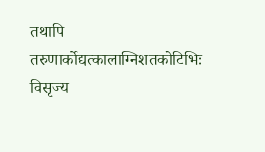तथापि तरुणार्कोद्यत्कालाग्निशतकोटिभिः
विसृज्य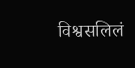विश्वसलिलं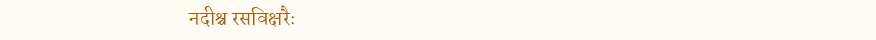नदीश्च रसविक्षरैः